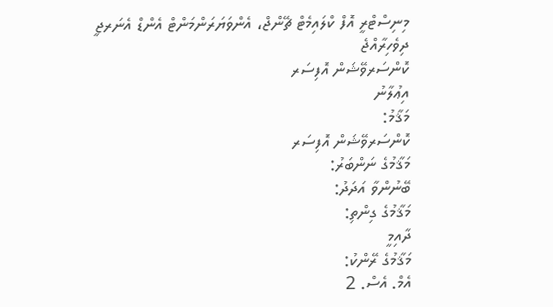މިނިސްޓްރީ އޮފް ކްލައިމެޓް ޗޭންޖް، އެންވަޔަރަންމަންޓް އެންޑް އެނަރޖީ
ދިވެހިރާއްޖެ
ކޮންސަރވޭޝަން އޮފިސަރ
އިޢުލާނު
މަޤާމު:
ކޮންސަރވޭޝަން އޮފިސަރ
މަޤާމުގެ ނަންބަރު:
ބޭނުންވާ އަދަދު:
މަޤާމުގެ ގިންތި:
ދާއިމީ
މަޤާމުގެ ރޭންކު:
އެމް. އެސް. 2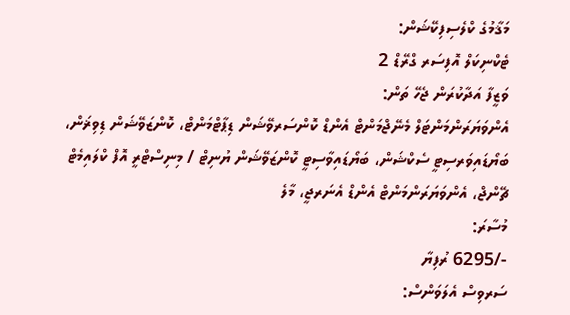މަޤާމުގެ ކްލެސިފިކޭޝަން:
ޓެކްނިކަލް އޮފިސަރ ގްރޭޑް 2
ވަޒީފާ އަދާކުރަން ޖެހޭ ތަން:
އެންވަޔަރަންމަންޓަލް މެނޭޖްމަންޓް އެންޑް ކޮންސަރވޭޝަން ޑިޕާޓްމަންޓް، ކޮންޒަވޭޝަން ޑިވިޜަން، ބަޔޯޑައިވަރސިޓީ ސެކްޝަން، ބަޔޯޑައިވާސިޓީ ކޮންޒަވޭޝަން ޔުނިޓް / މިނިސްޓްރީ އޮފް ކްލައިމެޓް ޗޭންޖް، އެންވަޔަރަންމަންޓް އެންޑް އެނަރޖީ، މާލެ
މުސާރަ:
-/6295 ރުފިޔާ
ސަރވިސް އެލަވަންސް: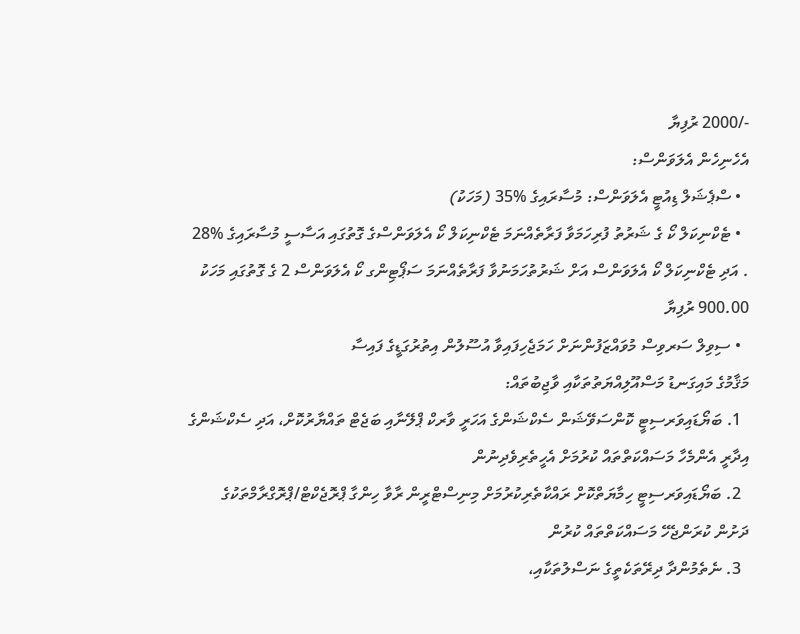-/2000 ރުފިޔާ
އެހެނިހެން އެލަވަންސް:
  • ސްޕެޝަލް ޑިއުޓީ އެލަވަންސް: މުސާރައިގެ %35 (މަހަކު)
  • ޓެކްނިކަލް ކޯ ގެ ޝަރުތު ފުރިހަމަވާ ފަރާތެއްނަމަ ޓެކްނިކަލް ކޯ އެލަވަންސްގެ ގޮތުގައި އަސާސީ މުސާރައިގެ %28 . އަދި ޓެކްނިކަލް ކޯ އެލަވަންސް އަށް ޝަރުތުހަމަނުވާ ފަރާތެއްނަމަ ސަޕޯޓިންގ ކޯ އެލަވަންސް 2 ގެ ގޮތުގައި މަހަކު 900.00 ރުފިޔާ
  • ސިވިލް ސަރވިސް މުވައްޒަފުންނަށް ހަމަޖެހިފައިވާ އުސޫލުން އިތުރުގަޑީގެ ފައިސާ
މަޤާމުގެ މައިގަނޑު މަސްއޫލިއްޔަތުތަކާއި ވާޖިބުތައް:
  1. ބަޔޯޑައިވަރސިޓީ ކޮންސަވޭޝަން ސެކްޝަންގެ އަހަރީ ވާރކް ޕްލޭނާއި ބަޖެޓް ތައްޔާރުކޮށް، އަދި ސެކްޝަންގެ އިދާރީ އެންމެހާ މަސައްކަތްތައް ކުރުމަށް އެހީތެރިވެދިނުން
  2. ބަޔޯޑައިވަރސިޓީ ހިމާޔަތްކޮށް ރައްކާތެރިކުރުމަށް މިނިސްޓްރީން ރާވާ ހިންގާ ޕްރޮޖެކްޓް/ޕްރޮގްރާމްތަކުގެ ދަށުން ކުރަންޖެހޭ މަސައްކަތްތައް ކުރުން
  3. ނެތެމުންދާ ދިރޭތަކެތީގެ ނަސްލުތަކާއި،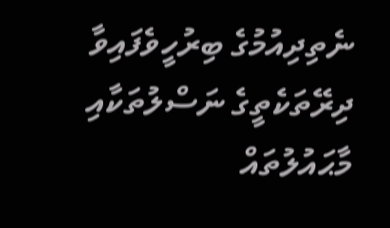ނެތިދިއުމުގެ ބިރުހީވެފައިވާ ދިރޭތަކެތީގެ ނަސްލުތަކާއި މާޙައުލުތައް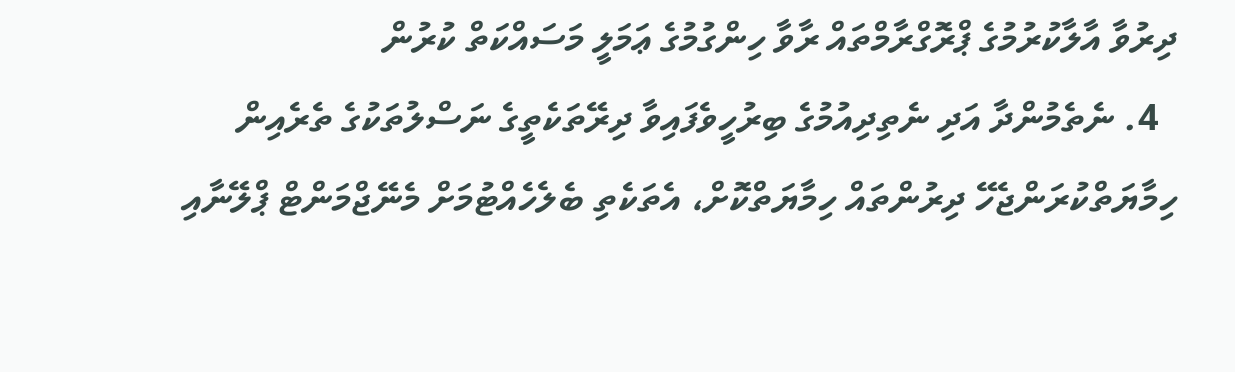ދިރުވާ އާލާކުރުމުގެ ޕްރޮގްރާމްތައް ރާވާ ހިންގުމުގެ ޢަމަލީ މަސައްކަތް ކުރުން
  4. ނެތެމުންދާ އަދި ނެތިދިއުމުގެ ބިރުހީވެފައިވާ ދިރޭތަކެތީގެ ނަސްލުތަކުގެ ތެރެއިން ހިމާޔަތްކުރަންޖެހޭ ދިރުންތައް ހިމާޔަތްކޮށް، އެތަކެތި ބެލެހެއްޓުމަށް މެނޭޖްމަންޓް ޕްލޭނާއި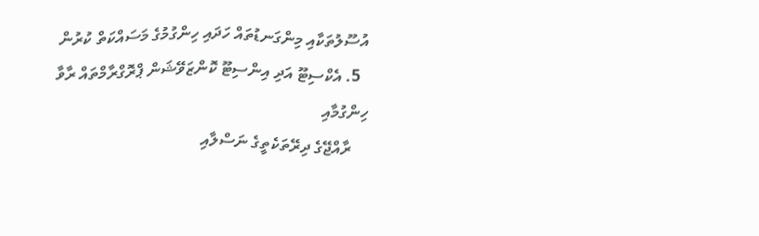އުސޫލުތަކާއި މިންގަނޑުތައް ހަދައި ހިންގުމުގެ މަސައްކަތް ކުރުން
  5. އެކްސިޓޫ އަދި އިންސިޓޫ ކޮންޒަވޭޝަން ޕްރޮގްރާމްތައް ރާވާ ހިންގުމާއި
    ރާއްޖޭގެ ދިރޭތަކެތީގެ ނަސްލާއި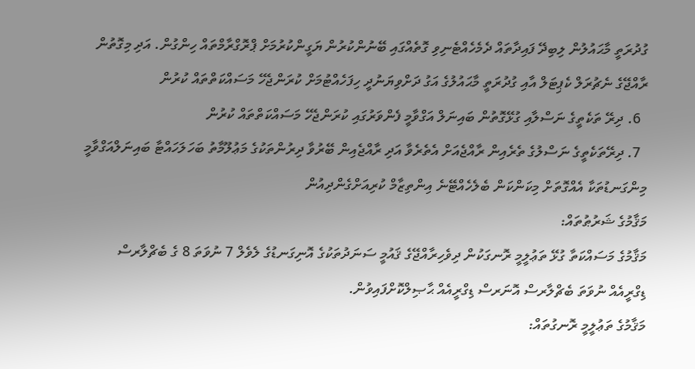ގުދުރަތީ މާޙައުލުން ލިބިދޭ ފައިދާތައް ދެމެހެއްޓެނިވި ގޮތެއްގައި ބޭނުންކުރުން ޔަގީންކުރުމަށް ޕްރޮގްރާމްތައް ހިންގުން. އަދި މިގޮތުން ރާއްޖޭގެ ނެޗުރަލް ކެޕިޓަލް އާއި ގުދުރަތީ މާޙައުލުގެ އަގު ދަށްވިޔަނުދީ ހިފަހެއްޓުމަށް ކުރަންޖެހޭ މަސައްކަތްތައް ކުރުން
  6. ދިރޭ ތަކެތީގެ ނަސްލާއި ގުޅޭގޮތުން ބައިނަލް އަގްވާމީ ފެންވަރުގައި ކުރަންޖެހޭ މަސައްކަތްތައް ކުރުން
  7. ދިރޭތަކެތީގެ ނަސްލުގެ ތެރެއިން ރާއްޖެއަށް އެތެރެވާ އަދި ރާއްޖެއިން ބޭރުވާ ދިރުންތަކުގެ މަޢުލޫމާތު ބަހަލަހައްޓާ ބައިނަލްއަގްވާމީ މިންގަނޑުތަކާ އެއްގޮތަށް މިކަންކަން ބެލެހެއްޓޭނެ އިންތިޒާމް ކުރިއަށްގެންދިއުން
މަޤާމުގެ ޝަރުޠުތައް:
މަޤާމުގެ މަސައްކަތާ ގުޅޭ ތަޢުލީމީ ރޮނގަކުން ދިވެހިރާއްޖޭގެ ޤައުމީ ސަނަދުތަކުގެ އޮނިގަނޑުގެ ލެވެލް 7 ނުވަތަ 8 ގެ ބެޗްލާރސް ޑިގްރީއެއް ނުވަތަ ބެޗްލާރސް އޮނަރސް ޑިގްރީއެއް ޙާޞިލްކޮށްފައިވުން.
މަޤާމުގެ ތަޢުލީމީ ރޮނގުތައް: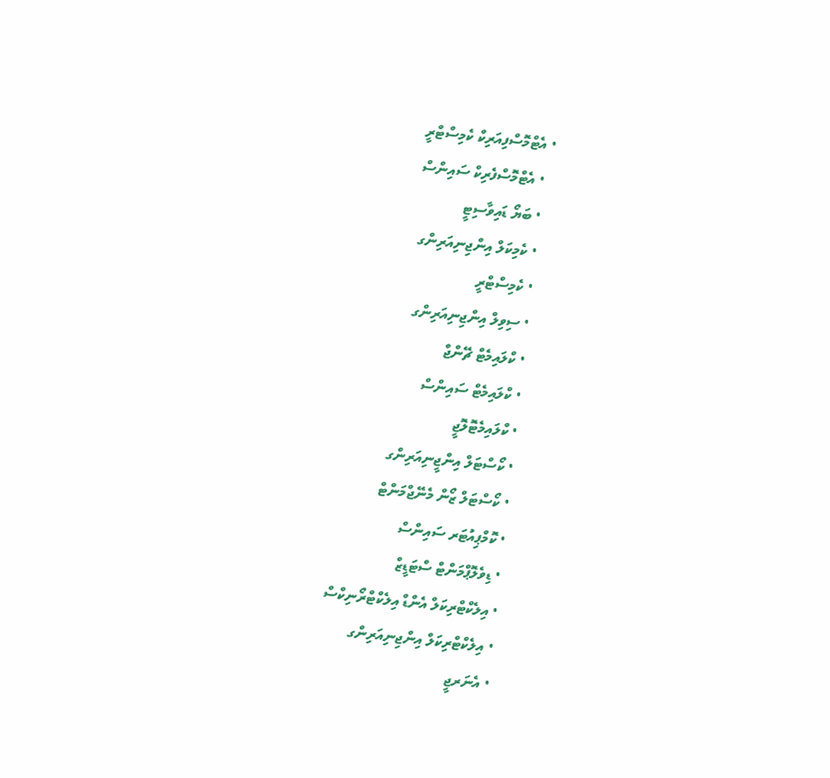• އެޓްމޮސްފިއަރިކް ކެމިސްޓްރީ
  • އެޓްމޮސްފެރިކް ސައިންސް
  • ބަޔޯ ޑައިވާސިޓީ
  • ކެމިކަލް އިންޖިނިއަރިންގ
  • ކެމިސްޓްރީ
  • ސިވިލް އިންޖިނިއަރިންގ
  • ކްލައިމެޓް ޗޭންޖް
  • ކްލައިމެޓް ސައިންސް
  • ކްލައިމެޓޮލޮޖީ
  • ކޯސްޓަލް އިންޖީނިއަރިންގ
  • ކޯސްޓަލް ޒޯން މެނޭޖްމަންޓް
  • ކޮމްޕިއުޓަރ ސައިންސް
  • ޑިވެލޮޕްމަންޓް ސްޓަޑީޒް
  • އިލެކްޓްރިކަލް އެންޑް އިލެކްޓްރޯނިކްސް
  • އިލެކްޓްރިކަލް އިންޖިނިއަރިންގ
  • އެނަރޖީ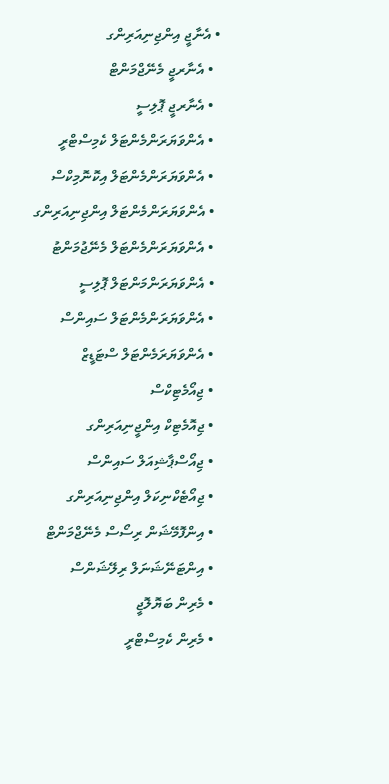• އެނާޖީ އިންޖިނިއަރިންގ
  • އެނާރޖީ މެނޭޖްމަންޓް
  • އެނާރޖީ ޕޮލިސީ
  • އެންވަޔަރަންމެންޓަލް ކެމިސްޓްރީ
  • އެންވަޔަރަންމެންޓަލް އިކޮނޮމިކްސް
  • އެންވަޔަރަންމެންޓަލް އިންޖިނިއަރިންގ
  • އެންވަޔަރަންމެންޓަލް މެނޭޖުމަންޓު
  • އެންވަޔަރަންމަންޓަލް ޕޮލިސީ
  • އެންވަޔަރަންމެންޓަލް ސައިންސް
  • އެންވަޔަރަމެންޓަލް ސްޓަޑީޒް
  • ޖިއޯމެޓިކްސް
  • ޖިއޮމެޓިކް އިންޖީނިއަރިންގ
  • ޖިއޯސްޕާޝިއަލް ސައިންސް
  • ޖިއޯޓެކްނިކަލް އިންޖިނިއަރިންގ
  • އިންފޮމޭޝަން ރިސޯސް މެނޭޖްމަންޓް
  • އިންޓަނޭޝަނަލް ރިލޭޝަންސް
  • މެރިން ބަޔޮލޮޖީ
  • މެރިން ކެމިސްޓްރީ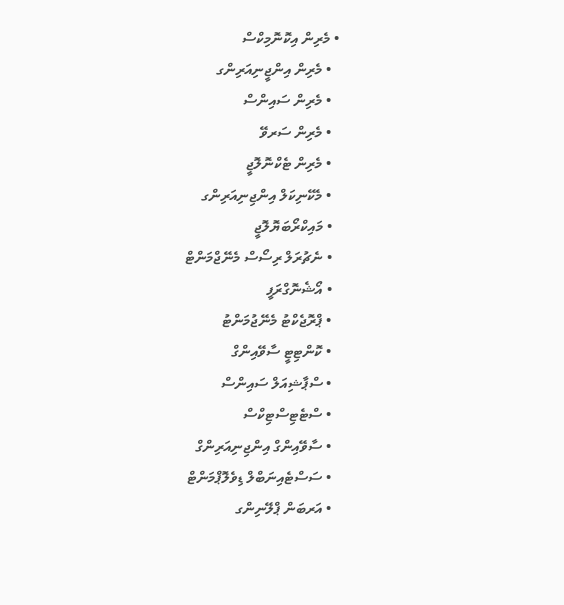• މެރިން އިކޮނޮމިކްސް
  • މެރިން އިންޖީނިއަރިންގ
  • މެރިން ސައިންސް
  • މެރިން ސަރވޭ
  • މެރިން ޓެކްނޮލޮޖީ
  • މެކޭނިކަލް އިންޖިނިއަރިންގ
  • މައިކްރޯބަޔޮލޮޖީ
  • ނެޗުރަލް ރިސޯސް މެނޭޖްމަންޓް
  • އޯޝެނޮގްރަފީ
  • ޕްރޮޖެކްޓު މެނޭޖުމަންޓު
  • ކޮންޓިޓީ ސާވޭއިންގް
  • ސްޕާޝިއަލް ސައިންސް
  • ސްޓެޓިސްޓިކްސް
  • ސާވޭއިންގް އިންޖިނިއަރިންގް
  • ސަސްޓެއިނަބްލް ޑިވެލޮޕްމަންޓް
  • އަރބަން ޕްލޭނިންގ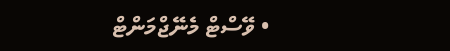• ވޭސްޓް މެނޭޖްމަންޓް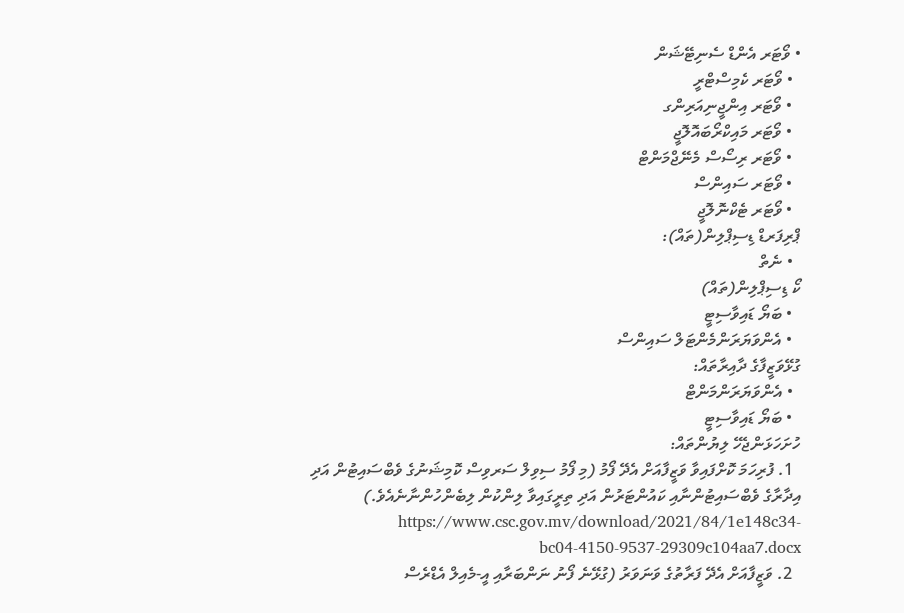• ވޯޓަރ އެންޑް ސެނިޓޭޝަން
  • ވޯޓަރ ކެމިސްޓްރީ
  • ވޯޓަރ އިންޖީނިއަރިންގ
  • ވޯޓަރ މައިކްރޯބައޮލޮޖީ
  • ވޯޓަރ ރިސޯސް މެނޭޖްމަންޓް
  • ވޯޓަރ ސައިންސް
  • ވޯޓަރ ޓެކްނޮލޮޖީ
ޕްރިފަރޑް ޑިސިޕްލިން(ތައް):
  • ނެތް
ކޯ ޑިސިޕްލިން(ތައް)
  • ބަޔޯ ޑައިވާސިޓީ
  • އެންވަޔަރަންމެންޓަލް ސައިންސް
ގުޅޭވަޒީފާގެ ދާއިރާތައް:
  • އެންވަޔަރަންމަންޓް
  • ބަޔޯ ޑައިވާސިޓީ
ހުށަހަޅަންޖެހޭ ލިޔުންތައް:
  1. ފުރިހަމަ ކޮށްފައިވާ ވަޒީފާއަށް އެދޭ ފޯމު (މި ފޯމު ސިވިލް ސަރވިސް ކޮމިޝަނުގެ ވެބްސައިޓުން އަދި އިދާރާގެ ވެބްސައިޓުންނާއި ކައުންޓަރުން އަދި ތިރީގައިވާ ލިންކުން ލިބެންހުންނާނެއެވެ.)  https://www.csc.gov.mv/download/2021/84/1e148c34-bc04-4150-9537-29309c104aa7.docx
  2. ވަޒީފާއަށް އެދޭ ފަރާތުގެ ވަނަވަރު (ގުޅޭނެ ފޯނު ނަންބަރާއި އީ-މެއިލް އެޑްރެސް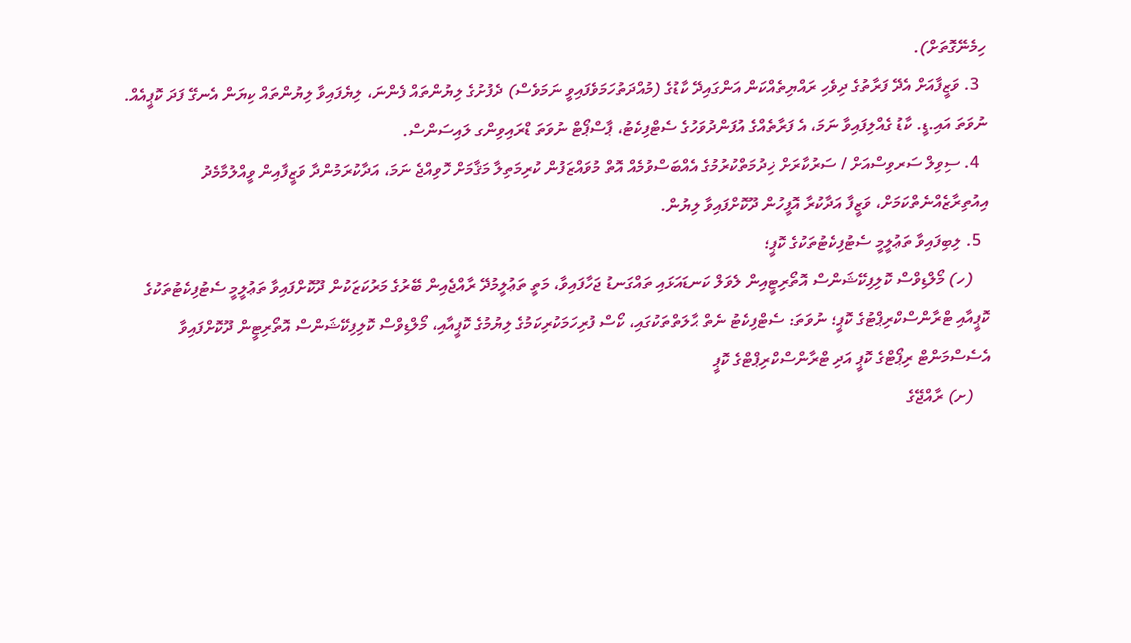ހިމެނޭގޮތަށް).
  3. ވަޒީފާއަށް އެދޭ ފަރާތުގެ ދިވެހި ރައްޔިތެއްކަން އަންގައިދޭ ކާޑުގެ (މުއްދަތުހަމަވެފައިވީ ނަމަވެސް) ދެފުށުގެ ލިޔުންތައް ފެންނަ، ލިޔެފައިވާ ލިޔުންތައް ކިޔަން އެނގޭ ފަދަ ކޮޕީއެއް. ނުވަތަ އައި.ޑީ. ކާޑު ގެއްލިފައިވާ ނަމަ، އެ ފަރާތެއްގެ އުފަންދުވަހުގެ ސެޓްފިކެޓު، ޕާސްޕޯޓް ނުވަތަ ޑްރައިވިންގ ލައިސަންސް.
  4. ސިވިލް ސަރވިސްއަށް / ސަރުކާރަށް ޚިދުމަތްކުރުމުގެ އެއްބަސްވުމެއް އޮތް މުވައްޒަފުން ކުރިމަތިލާ މަޤާމަށް ހޮވިއްޖެ ނަމަ، އަދާކުރަމުންދާ ވަޒީފާއިން ވީއްލުމާމެދު އިއުތިރާޒެއްނެތްކަމަށް، ވަޒީފާ އަދާކުރާ އޮފީހުން ދޫކޮށްފައިވާ ލިޔުން.
  5. ލިބިފައިވާ ތަޢުލީމީ ސެޓުފިކެޓުތަކުގެ ކޮޕީ؛
    (ހ) މޯލްޑިވްސް ކޮލިފިކޭޝަންސް އޮތޯރިޓީއިން ލެވަލް ކަނޑައަޅައި ތައްގަނޑު ޖަހާފައިވާ، މަތީ ތަޢުލީމުދޭ ރާއްޖެއިން ބޭރުގެ މަރުކަޒަކުން ދޫކޮށްފައިވާ ތަޢުލީމީ ސެޓުފިކެޓުތަކުގެ ކޮޕީއާއި ޓްރާންސްކްރިޕްޓުގެ ކޮޕީ؛ ނުވަތަ: ސެޓްފިކެޓު ނެތް ޙާލަތްތަކުގައި، ކޯސް ފުރިހަމަކުރިކަމުގެ ލިޔުމުގެ ކޮޕީއާއި، މޯލްޑިވްސް ކޮލިފިކޭޝަންސް އޮތޯރިޓީން ދޫކޮށްފައިވާ އެސެސްމަންޓް ރިޕޯޓްގެ ކޮޕީ އަދި ޓްރާންސްކްރިޕްޓްގެ ކޮޕީ
    (ށ) ރާއްޖޭގެ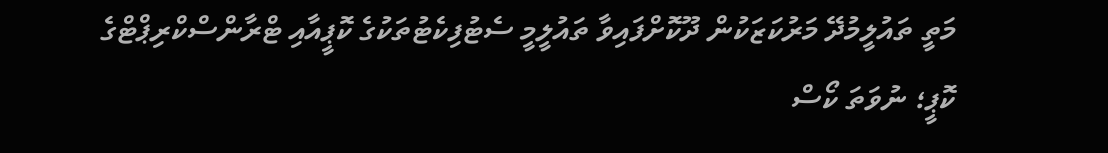މަތީ ތައުލީމުދޭ މަރުކަޒަކުން ދޫކޮށްފައިވާ ތައުލީމީ ސެޓުފިކެޓުތަކުގެ ކޮޕީއާއި ޓްރާންސްކްރިޕްޓްގެ ކޮޕީ؛ ނުވަތަ ކޯސް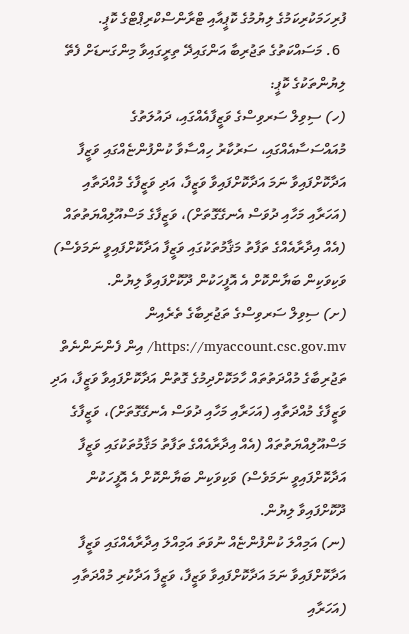ފުރިހަމަކުރިކަމުގެ ލިޔުމުގެ ކޮޕީއާއި ޓްރާންސްކްރިޕްޓްގެ ކޮޕީ.
  6. މަސައްކަތުގެ ތަޖުރިބާ އަންގައިދޭ ތިރީގައިވާ މިންގަނޑަށް ފެތޭ ލިޔުންތަކުގެ ކޮޕީ:
(ހ) ސިވިލް ސަރވިސްގެ ވަޒީފާއެއްގައި، ދައުލަތުގެ މުއައްސަސާއެއްގައި، ސަރުކާރު ހިއްސާވާ ކުންފުންޏެއްގައި ވަޒީފާ އަދާކޮށްފައިވާ ނަމަ އަދާކޮށްފައިވާ ވަޒީފާ، އަދި ވަޒީފާގެ މުއްދަތާއި (އަހަރާއި މަހާއި ދުވަސް އެނގޭގޮތަށް)، ވަޒީފާގެ މަސްއޫލިއްޔަތުތައް (އެއް އިދާރާއެއްގެ ތަފާތު މަޤާމުތަކުގައި ވަޒީފާ އަދާކޮށްފައިވީ ނަމަވެސް) ވަކިވަކިން ބަޔާންކޮށް އެ އޮފީހަކުން ދޫކޮށްފައިވާ ލިޔުން.
(ށ) ސިވިލް ސަރވިސްގެ ތަޖުރިބާގެ ތެރެއިން https://myaccount.csc.gov.mv/ އިން ފެންނަންނެތް ތަޖުރިބާގެ މުއްދަތުތައް ހާމަކޮށްދިމުގެ ގޮތުން އަދާކޮށްފައިވާ ވަޒީފާ، އަދި ވަޒީފާގެ މުއްދަތާއި (އަހަރާއި މަހާއި ދުވަސް އެނގޭގޮތަށް)، ވަޒީފާގެ މަސްއޫލިއްޔަތުތައް (އެއް އިދާރާއެއްގެ ތަފާތު މަޤާމުތަކުގައި ވަޒީފާ އަދާކޮށްފައިވީ ނަމަވެސް) ވަކިވަކިން ބަޔާންކޮށް އެ އޮފީހަކުން ދޫކޮށްފައިވާ ލިޔުން.
(ނ) އަމިއްލަ ކުންފުންޏެއް ނުވަތަ އަމިއްލަ އިދާރާއެއްގައި ވަޒީފާ އަދާކޮށްފައިވާ ނަމަ އަދާކޮށްފައިވާ ވަޒީފާ، ވަޒީފާ އަދާކުރި މުއްދަތާއި (އަހަރާއި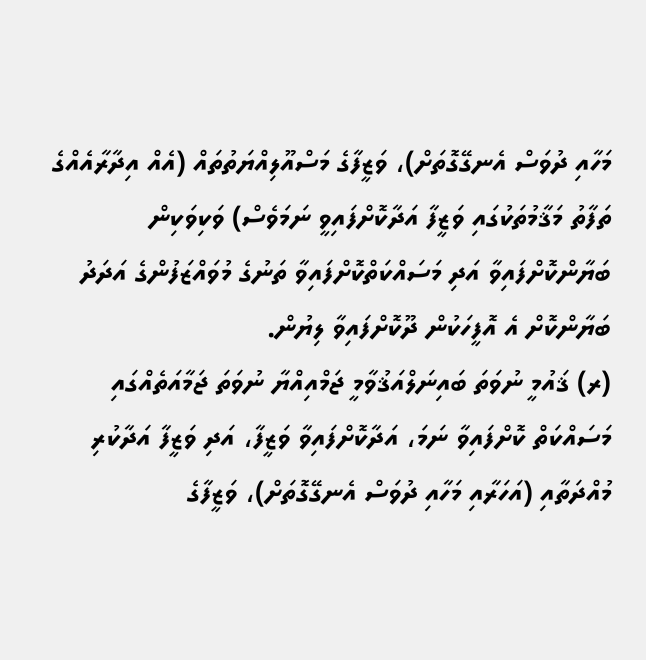މަހާއި ދުވަސް އެނގޭގޮތަށް)، ވަޒީފާގެ މަސްއޫލިއްޔަތުތައް (އެއް އިދާރާއެއްގެ ތަފާތު މަޤާމުތަކުގައި ވަޒީފާ އަދާކޮށްފައިވީ ނަމަވެސް) ވަކިވަކިން ބަޔާންކޮށްފައިވާ އަދި މަސައްކަތްކޮށްފައިވާ ތަނުގެ މުވައްޒަފުންގެ އަދަދު ބަޔާންކޮށް އެ އޮފީހަކުން ދޫކޮށްފައިވާ ލިޔުން.
(ރ) ޤައުމީ ނުވަތަ ބައިނަލްއަޤުވާމީ ޖަމްއިއްޔާ ނުވަތަ ޖަމާއަތެއްގައި މަސައްކަތް ކޮށްފައިވާ ނަމަ، އަދާކޮށްފައިވާ ވަޒީފާ، އަދި ވަޒީފާ އަދާކުރި މުއްދަތާއި (އަހަރާއި މަހާއި ދުވަސް އެނގޭގޮތަށް)، ވަޒީފާގެ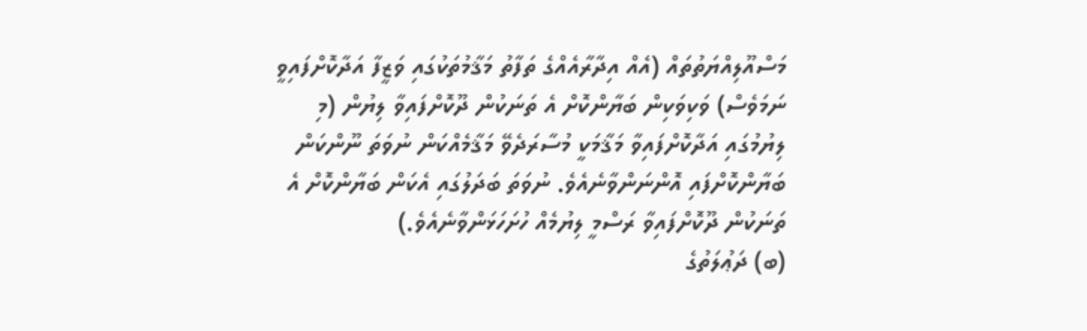މަސްއޫލިއްޔަތުތައް (އެއް އިދާރާއެއްގެ ތަފާތު މަޤާމުތަކުގައި ވަޒީފާ އަދާކޮށްފައިވީ ނަމަވެސް) ވަކިވަކިން ބަޔާންކޮށް އެ ތަނަކުން ދޫކޮށްފައިވާ ލިޔުން (މި ލިޔުމުގައި އަދާކޮށްފައިވާ މަޤާމަކީ މުސާރަދެވޭ މަޤާމެއްކަން ނުވަތަ ނޫންކަން ބަޔާންކޮށްފައި އޮންނަންވާނެއެވެ. ނުވަތަ ބަދަލުގައި އެކަން ބަޔާންކޮށް އެ ތަނަކުން ދޫކޮށްފައިވާ ރަސްމީ ލިޔުމެއް ހުށަހަޅަންވާނެއެވެ.)
(ބ) ދަޢުލަތުގެ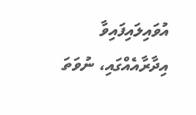އުވައިލައިފައިވާ އިދާރާއެއްގައި، ނުވަތަ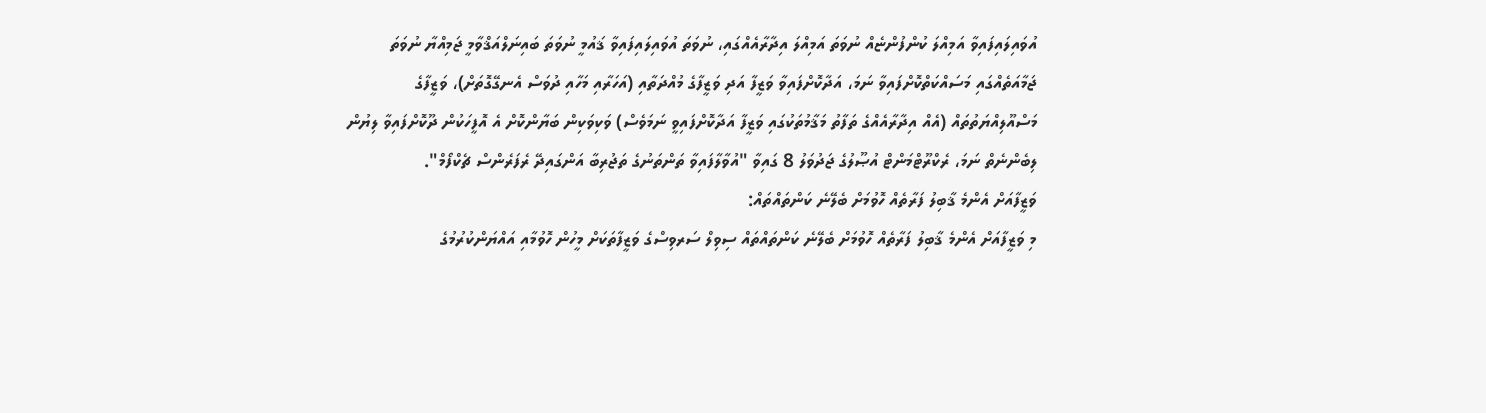އުވައިލައިފައިވާ އަމިއްލަ ކުންފުންޏެއް ނުވަތަ އަމިއްލަ އިދާރާއެއްގައި، ނުވަތަ އުވައިލައިފައިވާ ޤައުމީ ނުވަތަ ބައިނަލްއަޤްވާމީ ޖަމިއްޔާ ނުވަތަ ޖަމާއަތެއްގައި މަސައްކަތްކޮށްފައިވާ ނަމަ، އަދާކޮށްފައިވާ ވަޒީފާ އަދި ވަޒީފާގެ މުއްދަތާއި (އަހަރާއި މަހާއި ދުވަސް އެނގޭގޮތަށް)، ވަޒީފާގެ މަސްއޫލިއްޔަތުތައް (އެއް އިދާރާއެއްގެ ތަފާތު މަޤާމުތަކުގައި ވަޒީފާ އަދާކޮށްފައިވީ ނަމަވެސް) ވަކިވަކިން ބަޔާންކޮށް އެ އޮފީހަކުން ދޫކޮށްފައިވާ ލިޔުން ލިބެންނެތް ނަމަ، ރެކްރޫޓްމަންޓް އުޞޫލުގެ ޖަދުވަލު 8 ގައިވާ "އުވާލާފައިވާ ތަންތަނުގެ ތަޖުރިބާ އަންގައިދޭ ރެފަރެންސް ޗެކްފޯމް".
ވަޒީފާއަށް އެންމެ ޤާބިލު ފަރާތެއް ހޮވުމަށް ބެލޭނެ ކަންތައްތައް:
މި ވަޒީފާއަށް އެންމެ ޤާބިލު ފަރާތެއް ހޮވުމަށް ބެލޭނެ ކަންތައްތައް ސިވިލް ސަރވިސްގެ ވަޒީފާތަކަށް މީހުން ހޮވުމާއި އައްޔަންކުރުމުގެ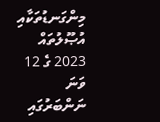މިންގަނޑުތަކާއި އުޞޫލުތައް 2023 ގެ 12 ވަނަ ނަންބަރުގައި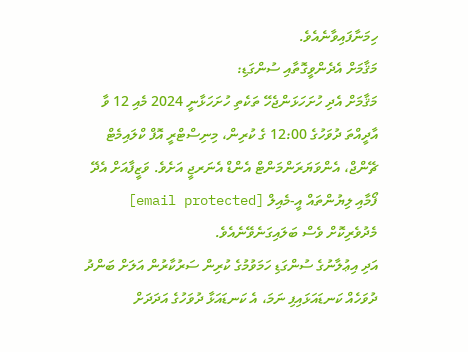ހިމަނާފައިވާނެއެވެ.
މަޤާމަށް އެދެންވީގޮތާއި ސުންގަޑި:
މަޤާމަށް އެދި ހުށަހަޅަންޖެހޭ ތަކެތި ހުށަހަޅާނީ 2024 މެއި 12 ވާ އާދީއްތަ ދުވަހުގެ 12:00 ގެ ކުރިން، މިނިސްޓްރީ އޮފް ކްލައިމެޓް ޗޭންޖް، އެންވަޔަރަންމަންޓް އެންޑް އެނަރޖީ އަށެވެ. ވަޒީފާއަށް އެދޭ ފޯމާއި ލިޔުންތައް އީ-މެއިލް [email protected] މެދުވެރިކޮށް ވެސް ބަލައިގަނެވޭނެއެވެ.
އަދި އިޢުލާނުގެ ސުންގަޑި ހަމަވުމުގެ ކުރިން ސަރުކާރުން އަލަށް ބަންދު ދުވަހެއް ކަނޑައަޅައިފި ނަމަ، އެ ކަނޑައަޅާ ދުވަހުގެ އަދަދަށް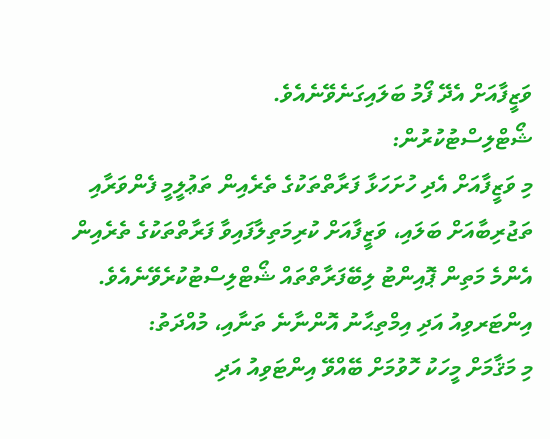ވަޒީފާއަށް އެދޭ ފޯމު ބަލައިގަނެވޭނެއެވެ.
ޝޯޓްލިސްޓުކުރުން:
މި ވަޒީފާއަށް އެދި ހުށަހަޅާ ފަރާތްތަކުގެ ތެރެއިން ތަޢުލީމީ ފެންވަރާއި ތަޖުރިބާއަށް ބަލައި، ވަޒީފާއަށް ކުރިމަތިލާފައިވާ ފަރާތްތަކުގެ ތެރެއިން އެންމެ މަތިން ޕޮއިންޓު ލިބޭފަރާތްތައް ޝޯޓްލިސްޓުކުރެވޭނެއެވެ.
އިންޓަރވިއު އަދި އިމްތިޙާނު އޮންނާނެ ތަނާއި، މުއްދަތު:
މި މަޤާމަށް މީހަކު ހޮވުމަށް ބޭއްވޭ އިންޓަވިއު އަދި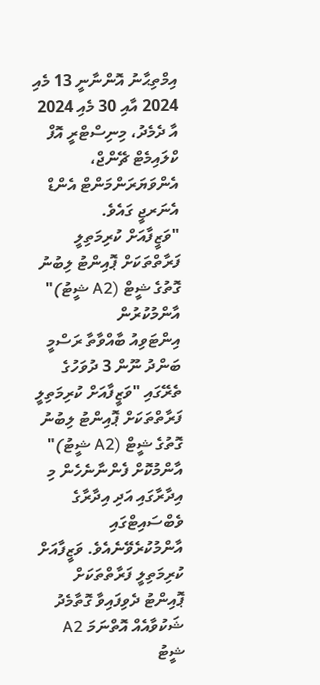އިމްތިޙާނު އޮންނާނީ 13 މެއި 2024 އާއި 30 މެއި 2024 އާ ދެމެދު، މިނިސްޓްރީ އޮފް ކްލައިމެޓް ޗޭންޖް، އެންވަޔަރަންމަންޓް އެންޑް އެނަރޖީ ގައެވެ.
"ވަޒީފާއަށް ކުރިމަތިލީ ފަރާތްތަކަށް ޕޮއިންޓު ލިބުނު ގޮތުގެ ޝީޓް (A2 ޝީޓު)" އާންމުކުރުން
އިންޓަވިއު ބާއްވާތާ ރަސްމީ ބަންދު ނޫން 3 ދުވަހުގެ ތެރޭގައި "ވަޒީފާއަށް ކުރިމަތިލީ ފަރާތްތަކަށް ޕޮއިންޓު ލިބުނު ގޮތުގެ ޝީޓް (A2 ޝީޓު)" އާންމުކޮށް ފެންނާނެހެން މި އިދާރާގައި އަދި އިދާރާގެ ވެބްސައިޓްގައި އާންމުކުރެވޭނެއެވެ. ވަޒީފާއަށް ކުރިމަތިލީ ފަރާތްތަކަށް ޕޮއިންޓު ދެވިފައިވާ ގޮތާމެދު ޝަކުވާއެއް އޮތްނަމަ A2 ޝީޓު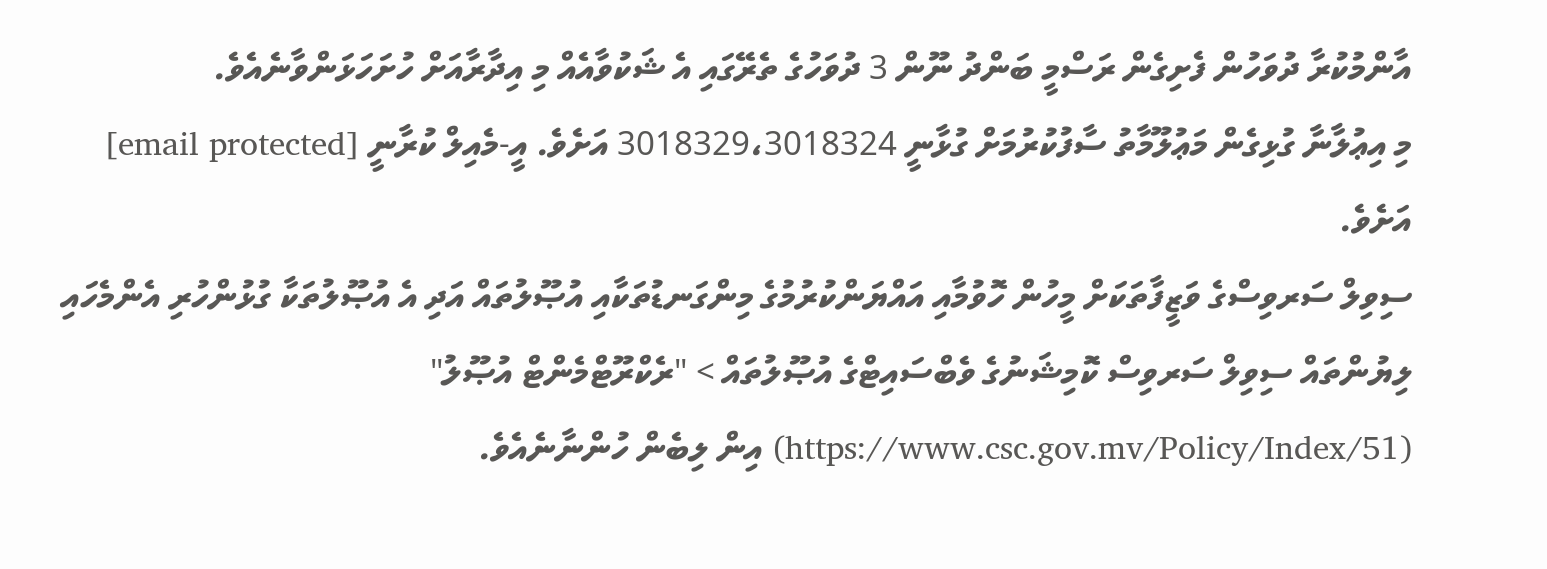އާންމުކުރާ ދުވަހުން ފެށިގެން ރަސްމީ ބަންދު ނޫން 3 ދުވަހުގެ ތެރޭގައި އެ ޝަކުވާއެއް މި އިދާރާއަށް ހުށަހަޅަންވާނެއެވެ.
މި އިޢުލާނާ ގުޅިގެން މަޢުލޫމާތު ސާފުކުރުމަށް ގުޅާނީ 3018329،3018324 އަށެވެ. އީ-މެއިލް ކުރާނީ [email protected] އަށެވެ.
ސިވިލް ސަރވިސްގެ ވަޒީފާތަކަށް މީހުން ހޮވުމާއި އައްޔަންކުރުމުގެ މިންގަނޑުތަކާއި އުޞޫލުތައް އަދި އެ އުޞޫލުތަކާ ގުޅުންހުރި އެންމެހައި ލިޔުންތައް ސިވިލް ސަރވިސް ކޮމިޝަނުގެ ވެބްސައިޓްގެ އުޞޫލުތައް > "ރެކްރޫޓްމެންޓް އުޞޫލު" (https://www.csc.gov.mv/Policy/Index/51) އިން ލިބެން ހުންނާނެއެވެ.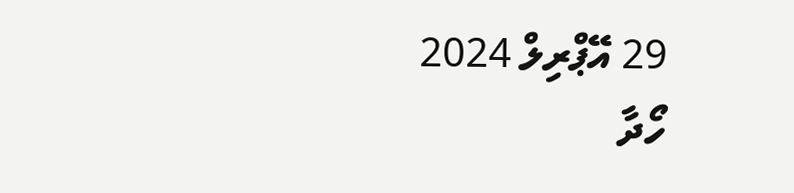29 އޭޕްރިލް 2024
ހޯދާ